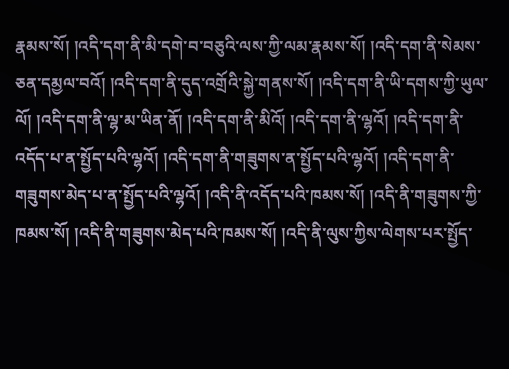རྣམས་སོ། །འདི་དག་ནི་མི་དགེ་བ་བཅུའི་ལས་ཀྱི་ལམ་རྣམས་སོ། །འདི་དག་ནི་སེམས་ཅན་དམྱལ་བའོ། །འདི་དག་ནི་དུད་འགྲོའི་སྐྱེ་གནས་སོ། །འདི་དག་ནི་ཡི་དགས་ཀྱི་ཡུལ་ལོ། །འདི་དག་ནི་ལྷ་མ་ཡིན་ནོ། །འདི་དག་ནི་མིའོ། །འདི་དག་ནི་ལྷའོ། །འདི་དག་ནི་འདོད་པ་ན་སྤྱོད་པའི་ལྷའོ། །འདི་དག་ནི་གཟུགས་ན་སྤྱོད་པའི་ལྷའོ། །འདི་དག་ནི་གཟུགས་མེད་པ་ན་སྤྱོད་པའི་ལྷའོ། །འདི་ནི་འདོད་པའི་ཁམས་སོ། །འདི་ནི་གཟུགས་ཀྱི་ཁམས་སོ། །འདི་ནི་གཟུགས་མེད་པའི་ཁམས་སོ། །འདི་ནི་ལུས་ཀྱིས་ལེགས་པར་སྤྱོད་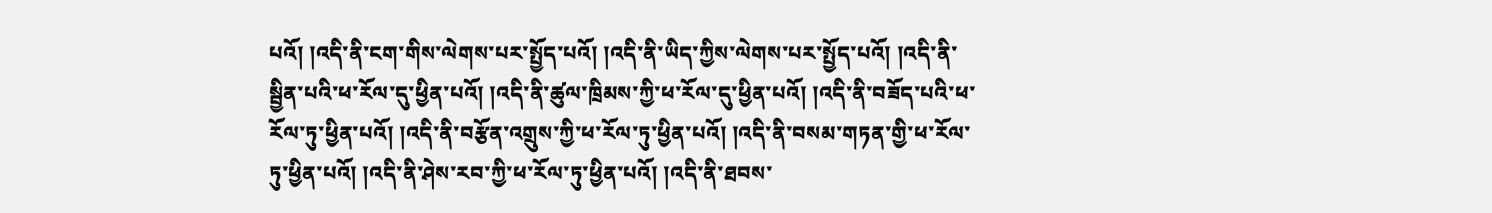པའོ། །འདི་ནི་ངག་གིས་ལེགས་པར་སྤྱོད་པའོ། །འདི་ནི་ཡིད་ཀྱིས་ལེགས་པར་སྤྱོད་པའོ། །འདི་ནི་སྦྱིན་པའི་ཕ་རོལ་དུ་ཕྱིན་པའོ། །འདི་ནི་ཚུལ་ཁྲིམས་ཀྱི་ཕ་རོལ་དུ་ཕྱིན་པའོ། །འདི་ནི་བཟོད་པའི་ཕ་རོལ་ཏུ་ཕྱིན་པའོ། །འདི་ནི་བརྩོན་འགྲུས་ཀྱི་ཕ་རོལ་ཏུ་ཕྱིན་པའོ། །འདི་ནི་བསམ་གཏན་གྱི་ཕ་རོལ་ཏུ་ཕྱིན་པའོ། །འདི་ནི་ཤེས་རབ་ཀྱི་ཕ་རོལ་ཏུ་ཕྱིན་པའོ། །འདི་ནི་ཐབས་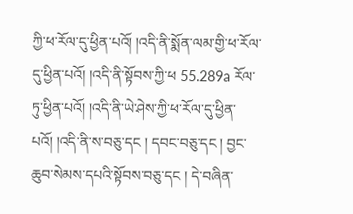ཀྱི་ཕ་རོལ་དུ་ཕྱིན་པའོ། །འདི་ནི་སྨོན་ལམ་གྱི་ཕ་རོལ་དུ་ཕྱིན་པའོ། །འདི་ནི་སྟོབས་ཀྱི་ཕ 55.289a རོལ་ཏུ་ཕྱིན་པའོ། །འདི་ནི་ཡེ་ཤེས་ཀྱི་ཕ་རོལ་དུ་ཕྱིན་པའོ། །འདི་ནི་ས་བཅུ་དང ། དབང་བཅུ་དང ། བྱང་ཆུབ་སེམས་དཔའི་སྟོབས་བཅུ་དང ། དེ་བཞིན་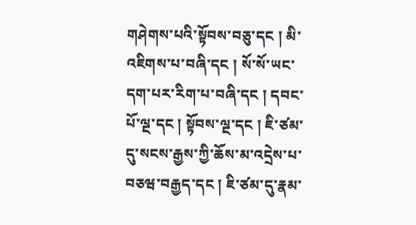གཤེགས་པའི་སྟོབས་བཅུ་དང ། མི་འཇིགས་པ་བཞི་དང ། སོ་སོ་ཡང་དག་པར་རིག་པ་བཞི་དང ། དབང་པོ་ལྔ་དང ། སྟོབས་ལྔ་དང ། ཇི་ཙམ་དུ་སངས་རྒྱས་ཀྱི་ཆོས་མ་འདྲེས་པ་བཅཝ་བརྒྱད་དང ། ཇི་ཙམ་དུ་རྣམ་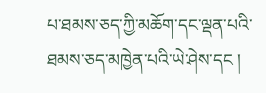པ་ཐམས་ཅད་ཀྱི་མཆོག་དང་ལྡན་པའི་ཐམས་ཅད་མཁྱེན་པའི་ཡེ་ཤེས་དང །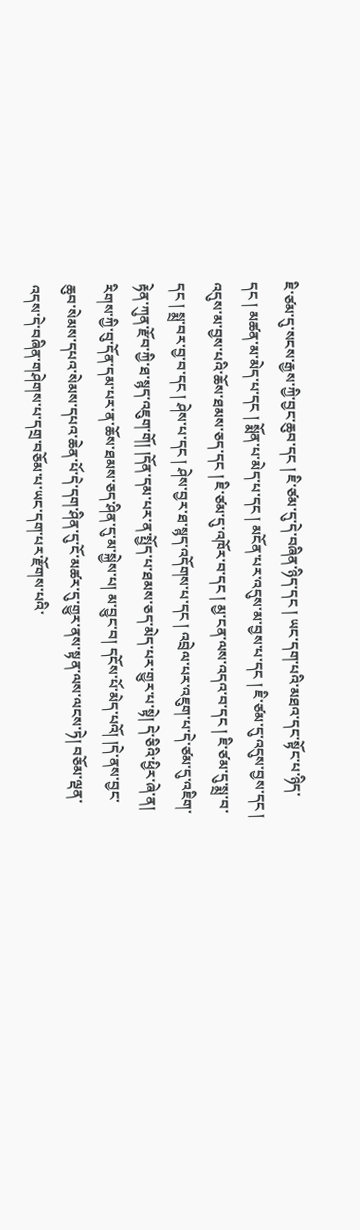ཇི་ཙམ་དུ་སངས་རྒྱས་ཀྱི་བྱང་ཆུབ་དང ། ཇི་ཙམ་དུ་དེ་བཞིན་ཉིད་དང ། ཡང་དག་པའི་མཐའ་དང་སྟོང་པ་ཉིད་དང ། མཚན་མ་མེད་པ་དང ། སྨོན་པ་མེད་པ་དང ། མངོན་པར་འདུས་མ་བྱས་པ་དང ། ཇི་ཙམ་དུ་འདུས་བྱས་དང ། འདུས་མ་བྱས་པའི་ཆོས་ཐམས་ཅད་དང ། ཇི་ཙམ་དུ་འཁོར་བ་དང ། མྱ་ངན་ལས་འདའ་བ་དང ། ཇི་ཙམ་དུ་སྨྲ་བ་དང ། སྨྲ་བར་བྱ་བ་དང ། ཤེས་པ་དང ། ཤེས་བྱར་ཐ་སྙད་འདོགས་པ་དང ། འབྲེལ་པར་འཇུག་པ་དེ་ཙམ་དུ་འཇིག་རྟེན་ཀུན་རྫོབ་ཀྱི་ཐ་སྙད་འཇུག་གོ། །དོན་དམ་པར་ན་སྤྱོད་པ་ཐམས་ཅད་མེད་པར་གྱུར་པ་སྟེ། དེ་ཅིའི་ཕྱིར་ཞེ་ན། རིགས་ཀྱི་བུ་དོན་དམ་པར་ན་ཆོས་ཐམས་ཅད་ཤིན་དུ་མ་སྐྱེས་པ། མ་བྱུང་བ། དངོས་པོ་མེད་པའོ། །དེ་ནས་བྱང་ཆུབ་སེམས་དཔའ་སེམས་དཔའ་ཆེན་པོ་དེ་དག་ཤིན་དུ་ངོ་མཚར་དུ་གྱུར་ནས་སྟན་ལས་ལངས་ཏེ། བཅོམ་ལྡན་འདས་དེ་བཞིན་གཤེགས་པ་དགྲ་བཅོམ་པ་ཡང་དག་པར་རྫོགས་པའི་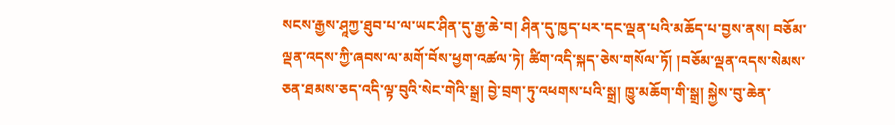སངས་རྒྱས་ཤཱཀྱ་ཐུབ་པ་ལ་ཡང་ཤིན་དུ་རྒྱ་ཆེ་བ། ཤིན་དུ་ཁྱད་པར་དང་ལྡན་པའི་མཆོད་པ་བྱས་ནས། བཅོམ་ལྡན་འདས་ཀྱི་ཞབས་ལ་མགོ་བོས་ཕྱག་འཚལ་ཏེ། ཚིག་འདི་སྐད་ཅེས་གསོལ་ཏོ། །བཅོམ་ལྡན་འདས་སེམས་ཅན་ཐམས་ཅད་འདི་ལྟ་བུའི་སེང་གེའི་སྒྲ། བྱེ་བྲག་ཏུ་འཕགས་པའི་སྒྲ། ཁྱུ་མཆོག་གི་སྒྲ། སྐྱེས་བུ་ཆེན་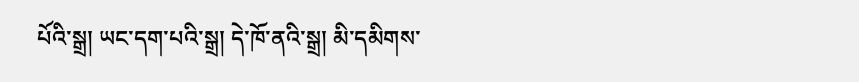པོའི་སྒྲ། ཡང་དག་པའི་སྒྲ། དེ་ཁོ་ནའི་སྒྲ། མི་དམིགས་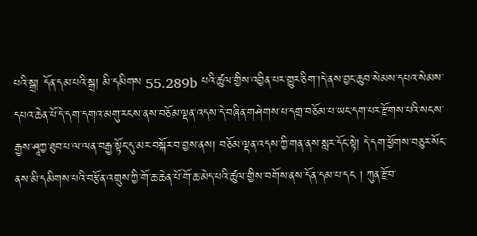པའི་སྒྲ། དོན་དམ་པའི་སྒྲ། མི་དམིགས 55.289b པའི་ཚུལ་གྱིས་འབྱིན་པར་གྱུར་ཅིག་།དེ་ནས་བྱང་ཆུབ་སེམས་དཔའ་སེམས་དཔའ་ཆེན་པོ་དེ་དག་དགའ་མགུ་རངས་ནས་བཅོམ་ལྡན་འདས་དེ་བཞིན་གཤེགས་པ་དགྲ་བཅོམ་པ་ཡང་དག་པར་རྫོགས་པའི་སངས་རྒྱས་ཤཱཀྱ་ཐུབ་པ་ལ་ལན་བརྒྱ་སྟོང་དུ་མར་བསྐོར་བ་བྱས་ནས། བཅོམ་ལྡན་འདས་ཀྱི་གན་ནས་སླར་དོང་སྟེ། དེ་དག་ཕྱོགས་བཅུར་སོང་ནས་མི་དམིགས་པའི་བརྩོན་འགྲུས་ཀྱི་གོ་ཆ་ཆེན་པོ་གོ་ཆ་མེད་པའི་ཚུལ་གྱིས་བགོས་ནས་དོན་དམ་པ་དང ། ཀུན་རྫོབ་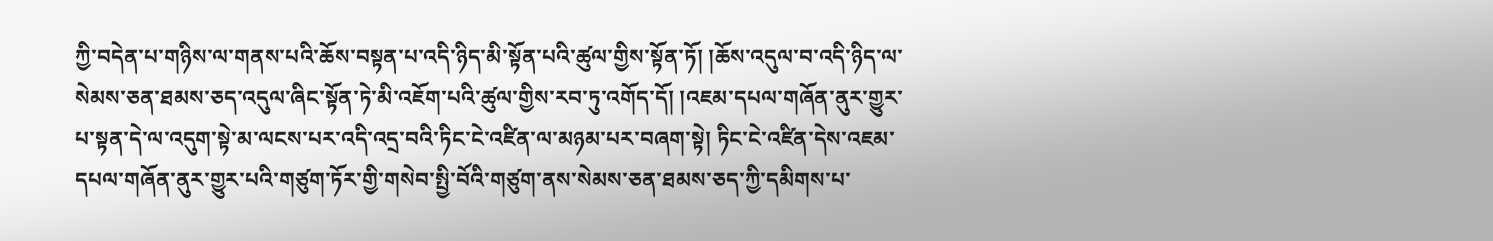ཀྱི་བདེན་པ་གཉིས་ལ་གནས་པའི་ཆོས་བསྟན་པ་འདི་ཉིད་མི་སྟོན་པའི་ཚུལ་གྱིས་སྟོན་ཏོ། །ཆོས་འདུལ་བ་འདི་ཉིད་ལ་སེམས་ཅན་ཐམས་ཅད་འདུལ་ཞིང་སྟོན་ཏེ་མི་འཇོག་པའི་ཚུལ་གྱིས་རབ་ཏུ་འགོད་དོ། །འཇམ་དཔལ་གཞོན་ནུར་གྱུར་པ་སྟན་དེ་ལ་འདུག་སྟེ་མ་ལངས་པར་འདི་འདྲ་བའི་ཏིང་ངེ་འཛིན་ལ་མཉམ་པར་བཞག་སྟེ། ཏིང་ངེ་འཛིན་དེས་འཇམ་དཔལ་གཞོན་ནུར་གྱུར་པའི་གཙུག་ཏོར་གྱི་གསེབ་སྤྱི་བོའི་གཙུག་ནས་སེམས་ཅན་ཐམས་ཅད་ཀྱི་དམིགས་པ་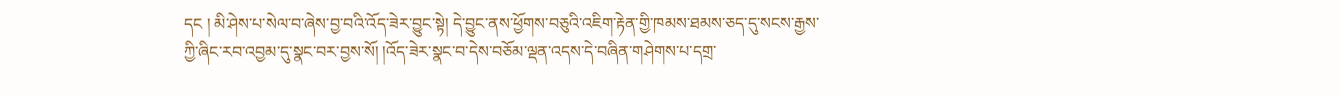དང ། མི་ཤེས་པ་སེལ་བ་ཞེས་བྱ་བའི་འོད་ཟེར་བྱུང་སྟེ། དེ་བྱུང་ནས་ཕྱོགས་བཅུའི་འཇིག་རྟེན་གྱི་ཁམས་ཐམས་ཅད་དུ་སངས་རྒྱས་ཀྱི་ཞིང་རབ་འབྱམ་དུ་སྣང་བར་བྱས་སོ། །འོད་ཟེར་སྣང་བ་དེས་བཅོམ་ལྡན་འདས་དེ་བཞིན་གཤེགས་པ་དགྲ་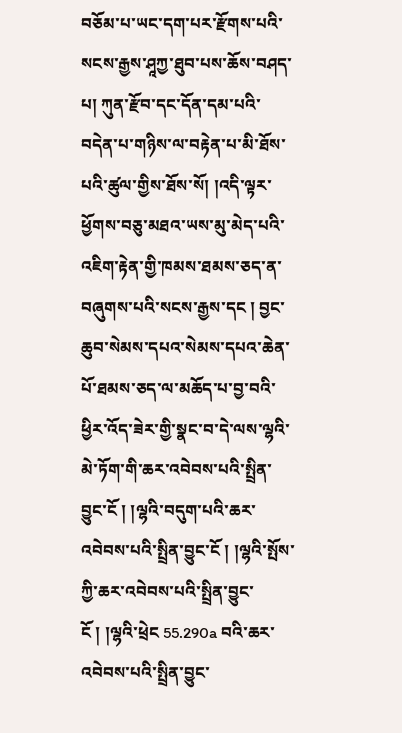བཅོམ་པ་ཡང་དག་པར་རྫོགས་པའི་སངས་རྒྱས་ཤཱཀྱ་ཐུབ་པས་ཆོས་བཤད་པ། ཀུན་རྫོབ་དང་དོན་དམ་པའི་བདེན་པ་གཉིས་ལ་བརྟེན་པ་མི་ཐོས་པའི་ཚུལ་གྱིས་ཐོས་སོ། །འདི་ལྟར་ཕྱོགས་བཅུ་མཐའ་ཡས་མུ་མེད་པའི་འཇིག་རྟེན་གྱི་ཁམས་ཐམས་ཅད་ན་བཞུགས་པའི་སངས་རྒྱས་དང ། བྱང་ཆུབ་སེམས་དཔའ་སེམས་དཔའ་ཆེན་པོ་ཐམས་ཅད་ལ་མཆོད་པ་བྱ་བའི་ཕྱིར་འོད་ཟེར་གྱི་སྣང་བ་དེ་ལས་ལྷའི་མེ་ཏོག་གི་ཆར་འབེབས་པའི་སྤྲིན་བྱུང་ངོ ། །ལྷའི་བདུག་པའི་ཆར་འབེབས་པའི་སྤྲིན་བྱུང་ངོ ། །ལྷའི་སྤོས་ཀྱི་ཆར་འབེབས་པའི་སྤྲིན་བྱུང་ངོ ། །ལྷའི་ཕྲེང 55.290a བའི་ཆར་འབེབས་པའི་སྤྲིན་བྱུང་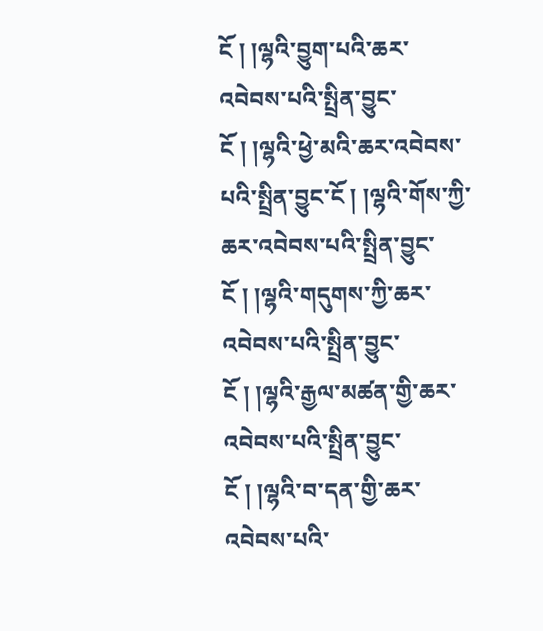ངོ ། །ལྷའི་བྱུག་པའི་ཆར་འབེབས་པའི་སྤྲིན་བྱུང་ངོ ། །ལྷའི་ཕྱེ་མའི་ཆར་འབེབས་པའི་སྤྲིན་བྱུང་ངོ ། །ལྷའི་གོས་ཀྱི་ཆར་འབེབས་པའི་སྤྲིན་བྱུང་ངོ ། །ལྷའི་གདུགས་ཀྱི་ཆར་འབེབས་པའི་སྤྲིན་བྱུང་ངོ ། །ལྷའི་རྒྱལ་མཚན་གྱི་ཆར་འབེབས་པའི་སྤྲིན་བྱུང་ངོ ། །ལྷའི་བ་དན་གྱི་ཆར་འབེབས་པའི་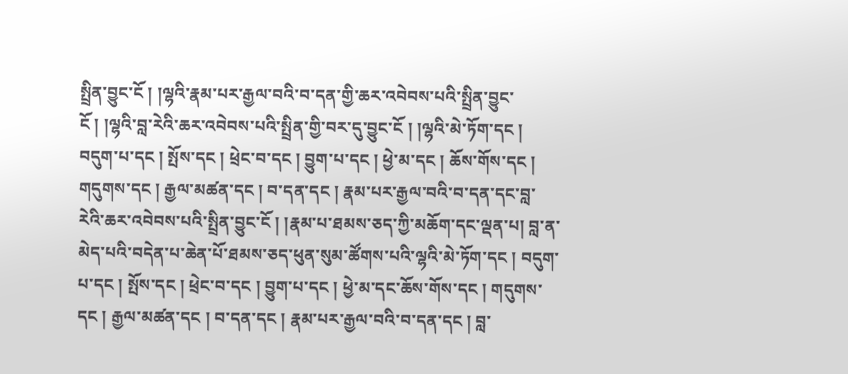སྤྲིན་བྱུང་ངོ ། །ལྷའི་རྣམ་པར་རྒྱལ་བའི་བ་དན་གྱི་ཆར་འབེབས་པའི་སྤྲིན་བྱུང་ངོ ། །ལྷའི་བླ་རེའི་ཆར་འབེབས་པའི་སྤྲིན་གྱི་བར་དུ་བྱུང་ངོ ། །ལྷའི་མེ་ཏོག་དང ། བདུག་པ་དང ། སྤོས་དང ། ཕྲེང་བ་དང ། བྱུག་པ་དང ། ཕྱེ་མ་དང ། ཆོས་གོས་དང ། གདུགས་དང ། རྒྱལ་མཚན་དང ། བ་དན་དང ། རྣམ་པར་རྒྱལ་བའི་བ་དན་དང་བླ་རེའི་ཆར་འབེབས་པའི་སྤྲིན་བྱུང་ངོ ། །རྣམ་པ་ཐམས་ཅད་ཀྱི་མཆོག་དང་ལྡན་པ། བླ་ན་མེད་པའི་བདེན་པ་ཆེན་པོ་ཐམས་ཅད་ཕུན་སུམ་ཚོགས་པའི་ལྷའི་མེ་ཏོག་དང ། བདུག་པ་དང ། སྤོས་དང ། ཕྲེང་བ་དང ། བྱུག་པ་དང ། ཕྱེ་མ་དང་ཆོས་གོས་དང ། གདུགས་དང ། རྒྱལ་མཚན་དང ། བ་དན་དང ། རྣམ་པར་རྒྱལ་བའི་བ་དན་དང ། བླ་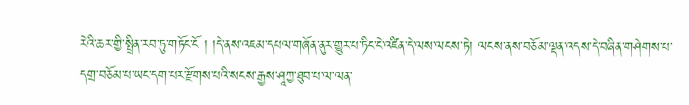རེའི་ཆར་གྱི་སྤྲིན་རབ་ཏུ་གཏོང་ངོ ། །དེ་ནས་འཇམ་དཔལ་གཞོན་ནུར་གྱུར་པ་ཏིང་ངེ་འཛིན་དེ་ལས་ལངས་ཏེ། ལངས་ནས་བཅོམ་ལྡན་འདས་དེ་བཞིན་གཤེགས་པ་དགྲ་བཅོམ་པ་ཡང་དག་པར་རྫོགས་པའི་སངས་རྒྱས་ཤཱཀྱ་ཐུབ་པ་ལ་ལན་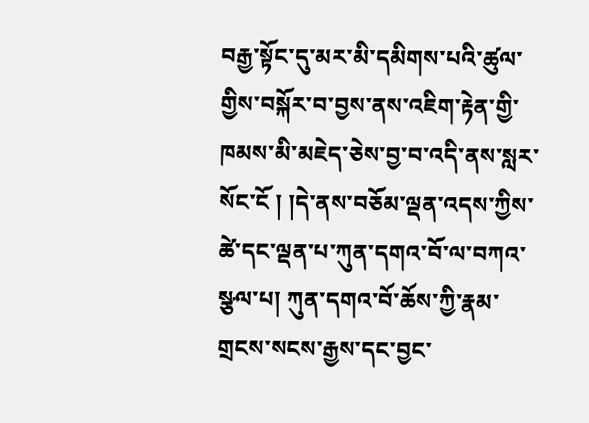བརྒྱ་སྟོང་དུ་མར་མི་དམིགས་པའི་ཚུལ་གྱིས་བསྐོར་བ་བྱས་ནས་འཇིག་རྟེན་གྱི་ཁམས་མི་མཇེད་ཅེས་བྱ་བ་འདི་ནས་སླར་སོང་ངོ ། །དེ་ནས་བཅོམ་ལྡན་འདས་ཀྱིས་ཚེ་དང་ལྡན་པ་ཀུན་དགའ་བོ་ལ་བཀའ་སྩལ་པ། ཀུན་དགའ་བོ་ཆོས་ཀྱི་རྣམ་གྲངས་སངས་རྒྱས་དང་བྱང་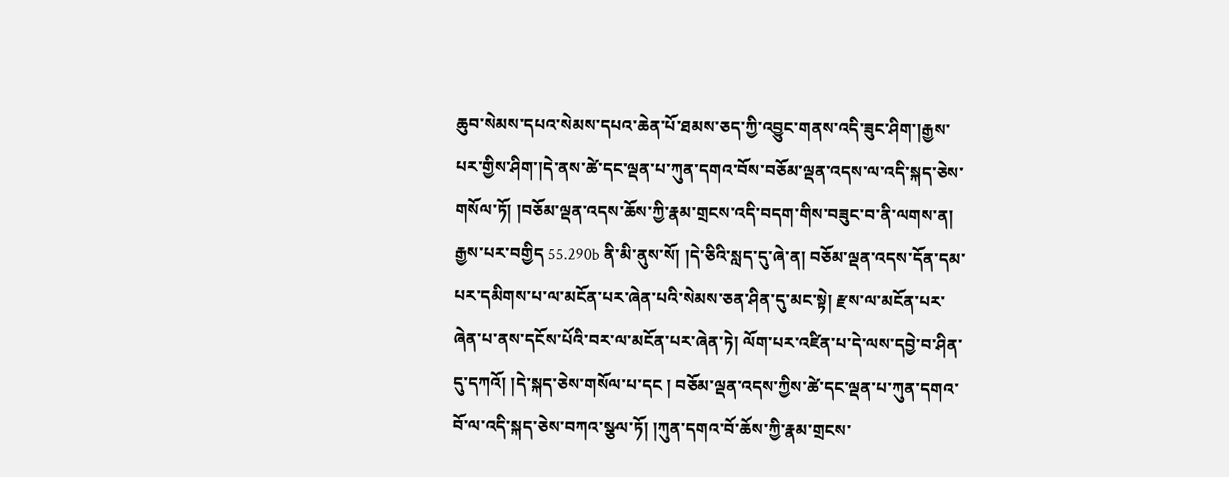ཆུབ་སེམས་དཔའ་སེམས་དཔའ་ཆེན་པོ་ཐམས་ཅད་ཀྱི་འབྱུང་གནས་འདི་ཟུང་ཤིག་།རྒྱས་པར་གྱིས་ཤིག་།དེ་ནས་ཚེ་དང་ལྡན་པ་ཀུན་དགའ་བོས་བཅོམ་ལྡན་འདས་ལ་འདི་སྐད་ཅེས་གསོལ་ཏོ། །བཅོམ་ལྡན་འདས་ཆོས་ཀྱི་རྣམ་གྲངས་འདི་བདག་གིས་བཟུང་བ་ནི་ལགས་ན། རྒྱས་པར་བགྱིད 55.290b ནི་མི་ནུས་སོ། །དེ་ཅིའི་སླད་དུ་ཞེ་ན། བཅོམ་ལྡན་འདས་དོན་དམ་པར་དམིགས་པ་ལ་མངོན་པར་ཞེན་པའི་སེམས་ཅན་ཤིན་དུ་མང་སྟེ། རྫས་ལ་མངོན་པར་ཞེན་པ་ནས་དངོས་པོའི་བར་ལ་མངོན་པར་ཞེན་ཏེ། ལོག་པར་འཛིན་པ་དེ་ལས་དབྱེ་བ་ཤིན་དུ་དཀའོ། །དེ་སྐད་ཅེས་གསོལ་པ་དང ། བཅོམ་ལྡན་འདས་ཀྱིས་ཚེ་དང་ལྡན་པ་ཀུན་དགའ་བོ་ལ་འདི་སྐད་ཅེས་བཀའ་སྩལ་ཏོ། །ཀུན་དགའ་བོ་ཆོས་ཀྱི་རྣམ་གྲངས་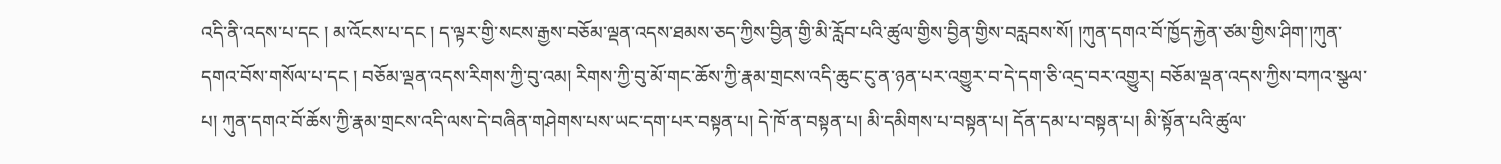འདི་ནི་འདས་པ་དང ། མ་འོངས་པ་དང ། ད་ལྟར་གྱི་སངས་རྒྱས་བཅོམ་ལྡན་འདས་ཐམས་ཅད་ཀྱིས་བྱིན་གྱི་མི་རློབ་པའི་ཚུལ་གྱིས་བྱིན་གྱིས་བརླབས་སོ། །ཀུན་དགའ་བོ་ཁྱོད་རྐྱེན་ཙམ་གྱིས་ཤིག་།ཀུན་དགའ་བོས་གསོལ་པ་དང ། བཅོམ་ལྡན་འདས་རིགས་ཀྱི་བུ་འམ། རིགས་ཀྱི་བུ་མོ་གང་ཆོས་ཀྱི་རྣམ་གྲངས་འདི་ཆུང་ངུ་ན་ཉན་པར་འགྱུར་བ་དེ་དག་ཅི་འདྲ་བར་འགྱུར། བཅོམ་ལྡན་འདས་ཀྱིས་བཀའ་སྩལ་པ། ཀུན་དགའ་བོ་ཆོས་ཀྱི་རྣམ་གྲངས་འདི་ལས་དེ་བཞིན་གཤེགས་པས་ཡང་དག་པར་བསྟན་པ། དེ་ཁོ་ན་བསྟན་པ། མི་དམིགས་པ་བསྟན་པ། དོན་དམ་པ་བསྟན་པ། མི་སྟོན་པའི་ཚུལ་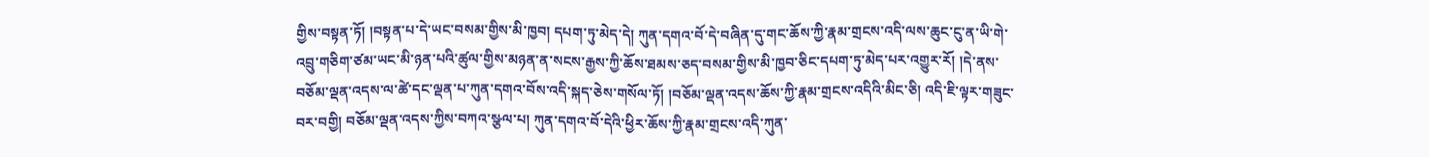གྱིས་བསྟན་ཏོ། །བསྟན་པ་དེ་ཡང་བསམ་གྱིས་མི་ཁྱབ། དཔག་ཏུ་མེད་དེ། ཀུན་དགའ་བོ་དེ་བཞིན་དུ་གང་ཆོས་ཀྱི་རྣམ་གྲངས་འདི་ལས་ཆུང་ངུ་ན་ཡི་གེ་འབྲུ་གཅིག་ཙམ་ཡང་མི་ཉན་པའི་ཚུལ་གྱིས་མཉན་ན་སངས་རྒྱས་ཀྱི་ཆོས་ཐམས་ཅད་བསམ་གྱིས་མི་ཁྱབ་ཅིང་དཔག་ཏུ་མེད་པར་འགྱུར་རོ། །དེ་ནས་བཅོམ་ལྡན་འདས་ལ་ཚེ་དང་ལྡན་པ་ཀུན་དགའ་བོས་འདི་སྐད་ཅེས་གསོལ་ཏོ། །བཅོམ་ལྡན་འདས་ཆོས་ཀྱི་རྣམ་གྲངས་འདིའི་མིང་ཅི། འདི་ཇི་ལྟར་གཟུང་བར་བགྱི། བཅོམ་ལྡན་འདས་ཀྱིས་བཀའ་སྩལ་པ། ཀུན་དགའ་བོ་དེའི་ཕྱིར་ཆོས་ཀྱི་རྣམ་གྲངས་འདི་ཀུན་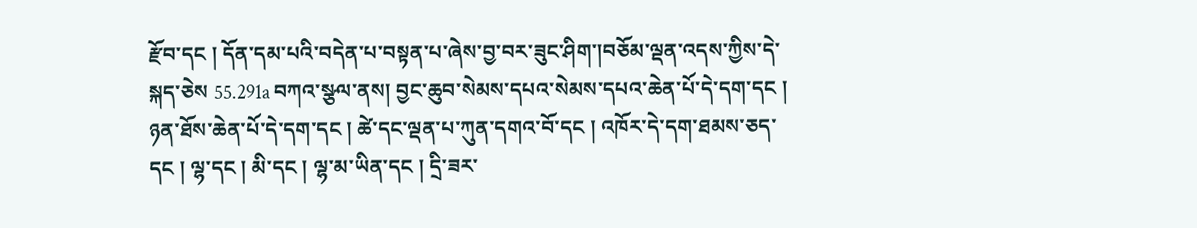རྫོབ་དང ། དོན་དམ་པའི་བདེན་པ་བསྟན་པ་ཞེས་བྱ་བར་ཟུང་ཤིག་།བཅོམ་ལྡན་འདས་ཀྱིས་དེ་སྐད་ཅེས 55.291a བཀའ་སྩལ་ནས། བྱང་ཆུབ་སེམས་དཔའ་སེམས་དཔའ་ཆེན་པོ་དེ་དག་དང ། ཉན་ཐོས་ཆེན་པོ་དེ་དག་དང ། ཚེ་དང་ལྡན་པ་ཀུན་དགའ་བོ་དང ། འཁོར་དེ་དག་ཐམས་ཅད་དང ། ལྷ་དང ། མི་དང ། ལྷ་མ་ཡིན་དང ། དྲི་ཟར་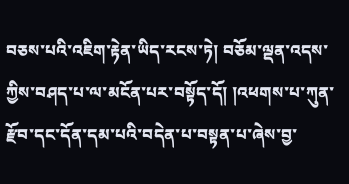བཅས་པའི་འཇིག་རྟེན་ཡིད་རངས་ཏེ། བཅོམ་ལྡན་འདས་ཀྱིས་བཤད་པ་ལ་མངོན་པར་བསྟོད་དོ། །འཕགས་པ་ཀུན་རྫོབ་དང་དོན་དམ་པའི་བདེན་པ་བསྟན་པ་ཞེས་བྱ་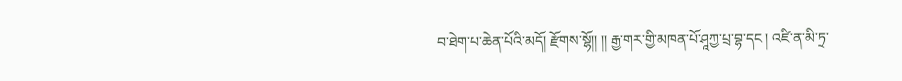བ་ཐེག་པ་ཆེན་པོའི་མདོ། རྫོགས་སྷོ།། །། རྒྱ་གར་གྱི་མཁན་པོ་ཤཱཀྱ་པྲ་བྷ་དང ། འཛི་ན་མི་ཏྲ་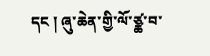དང ། ཞུ་ཆེན་གྱི་ལོ་ཙྪ་བ་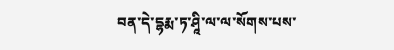བན་དེ་དྷརྨ་ཏ་ཤཱི་ལ་ལ་སོགས་པས་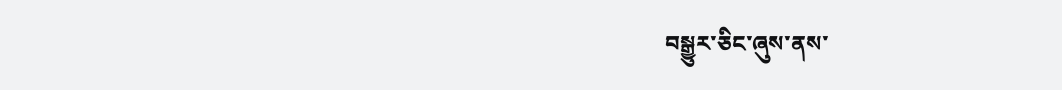བསྒྱུར་ཅིང་ཞུས་ནས་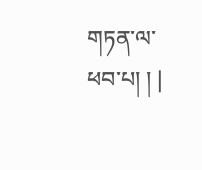གཏན་ལ་ཕབ་པ། ། |